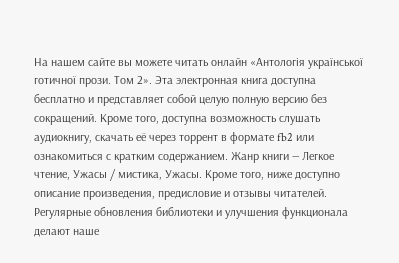На нашем сайте вы можете читать онлайн «Антологія української готичної прози. Том 2». Эта электронная книга доступна бесплатно и представляет собой целую полную версию без сокращений. Кроме того, доступна возможность слушать аудиокнигу, скачать её через торрент в формате fb2 или ознакомиться с кратким содержанием. Жанр книги — Легкое чтение, Ужасы / мистика, Ужасы. Кроме того, ниже доступно описание произведения, предисловие и отзывы читателей. Регулярные обновления библиотеки и улучшения функционала делают наше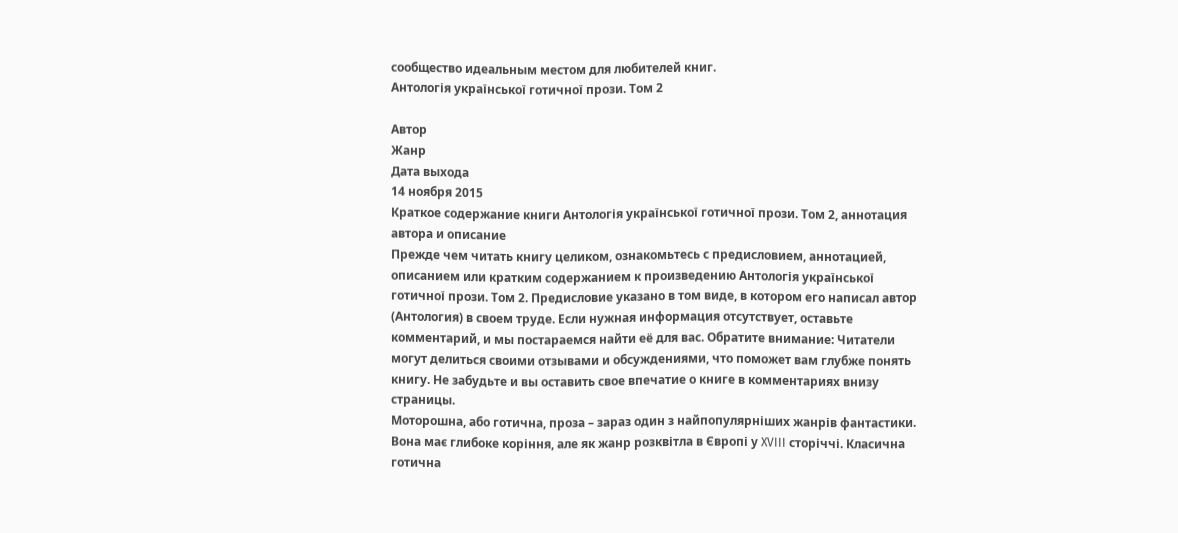сообщество идеальным местом для любителей книг.
Антологія української готичної прози. Том 2

Автор
Жанр
Дата выхода
14 ноября 2015
Краткое содержание книги Антологія української готичної прози. Том 2, аннотация автора и описание
Прежде чем читать книгу целиком, ознакомьтесь с предисловием, аннотацией, описанием или кратким содержанием к произведению Антологія української готичної прози. Том 2. Предисловие указано в том виде, в котором его написал автор (Антология) в своем труде. Если нужная информация отсутствует, оставьте комментарий, и мы постараемся найти её для вас. Обратите внимание: Читатели могут делиться своими отзывами и обсуждениями, что поможет вам глубже понять книгу. Не забудьте и вы оставить свое впечатие о книге в комментариях внизу страницы.
Моторошна, або готична, проза – зараз один з найпопулярніших жанрів фантастики. Вона має глибоке коріння, але як жанр розквітла в Європі у XVIII сторіччі. Класична готична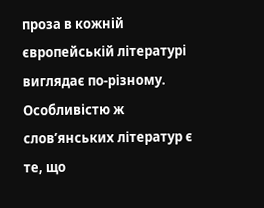проза в кожній європейській літературі виглядає по-різному. Особливістю ж слов’янських літератур є те, що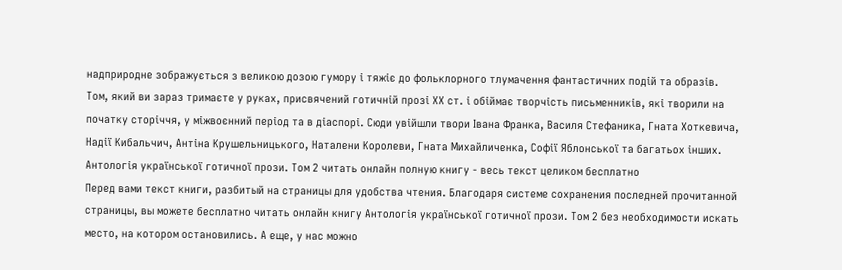надприродне зображується з великою дозою гумору і тяжіє до фольклорного тлумачення фантастичних подій та образів.
Том, який ви зараз тримаєте у руках, присвячений готичній прозі ХХ ст. і обіймає творчість письменників, які творили на початку сторіччя, у міжвоєнний період та в діаспорі. Сюди увійшли твори Івана Франка, Василя Стефаника, Гната Хоткевича, Надії Кибальчич, Антіна Крушельницького, Наталени Королеви, Гната Михайличенка, Софії Яблонської та багатьох інших.
Антологія української готичної прози. Том 2 читать онлайн полную книгу - весь текст целиком бесплатно
Перед вами текст книги, разбитый на страницы для удобства чтения. Благодаря системе сохранения последней прочитанной страницы, вы можете бесплатно читать онлайн книгу Антологія української готичної прози. Том 2 без необходимости искать место, на котором остановились. А еще, у нас можно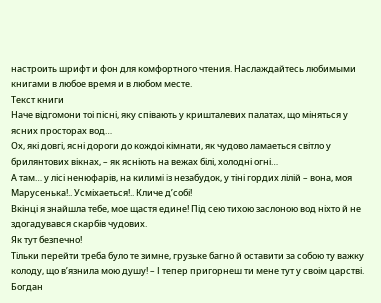настроить шрифт и фон для комфортного чтения. Наслаждайтесь любимыми книгами в любое время и в любом месте.
Текст книги
Наче вiдгомони тоi пiснi, яку спiвають у кришталевих палатах, що мiняться у ясних просторах вод…
Ох, якi довгi, яснi дороги до кождоi кiмнати, як чудово ламаеться свiтло у брилянтових вiкнах, – як яснiють на вежах бiлi, холоднi огнi…
А там… у лiсi ненюфарiв, на килимi iз незабудок, у тiнi гордих лiлiй – вона, моя Марусенька!.. Усмiхаеться!.. Кличе д’собi!
Вкiнцi я знайшла тебе, мое щастя едине! Пiд сею тихою заслоною вод нiхто й не здогадувався скарбiв чудових.
Як тут безпечно!
Тiльки перейти треба було те зимне, грузьке багно й оставити за собою ту важку колоду, що в’язнила мою душу! – І тепер пригорнеш ти мене тут у своiм царствi.
Богдан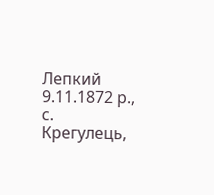Лепкий
9.11.1872 р., с. Крегулець,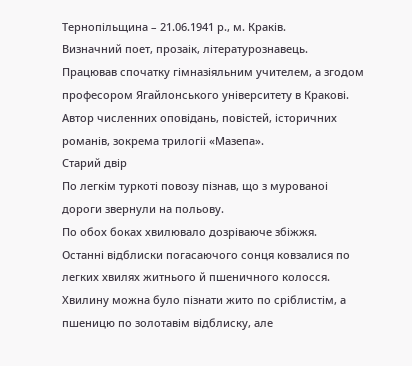Тернопiльщина – 21.06.1941 р., м. Кракiв.
Визначний поет, прозаiк, лiтературознавець. Працював спочатку гiмназiяльним учителем, а згодом професором Ягайлонського унiверситету в Краковi. Автор численних оповiдань, повiстей, iсторичних романiв, зокрема трилогii «Мазепа».
Старий двiр
По легкiм туркотi повозу пiзнав, що з мурованоi дороги звернули на польову.
По обох боках хвилювало дозрiваюче збiжжя.
Останнi вiдблиски погасаючого сонця ковзалися по легких хвилях житнього й пшеничного колосся. Хвилину можна було пiзнати жито по срiблистiм, а пшеницю по золотавiм вiдблиску, але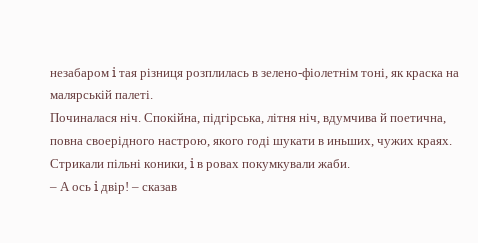незабаром i тая рiзниця розплилась в зелено-фiолетнiм тонi, як краска на малярськiй палетi.
Починалася нiч. Спокiйна, пiдгiрська, лiтня нiч, вдумчива й поетична, повна своерiдного настрою, якого годi шукати в иньших, чужих краях.
Стрикали пiльнi коники, i в ровах покумкували жаби.
– А ось i двiр! – сказав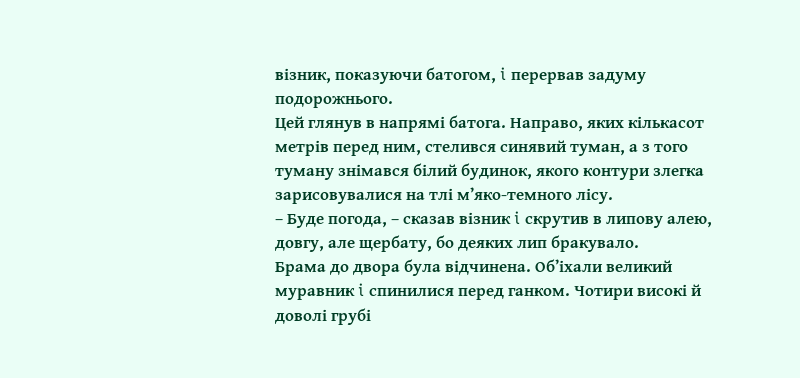вiзник, показуючи батогом, i перервав задуму подорожнього.
Цей глянув в напрямi батога. Направо, яких кiлькасот метрiв перед ним, стелився синявий туман, а з того туману знiмався бiлий будинок, якого контури злегка зарисовувалися на тлi м’яко-темного лiсу.
– Буде погода, – сказав вiзник i скрутив в липову алею, довгу, але щербату, бо деяких лип бракувало.
Брама до двора була вiдчинена. Об’iхали великий муравник i спинилися перед ганком. Чотири високi й доволi грубi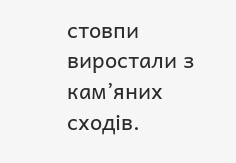стовпи виростали з кам’яних сходiв.